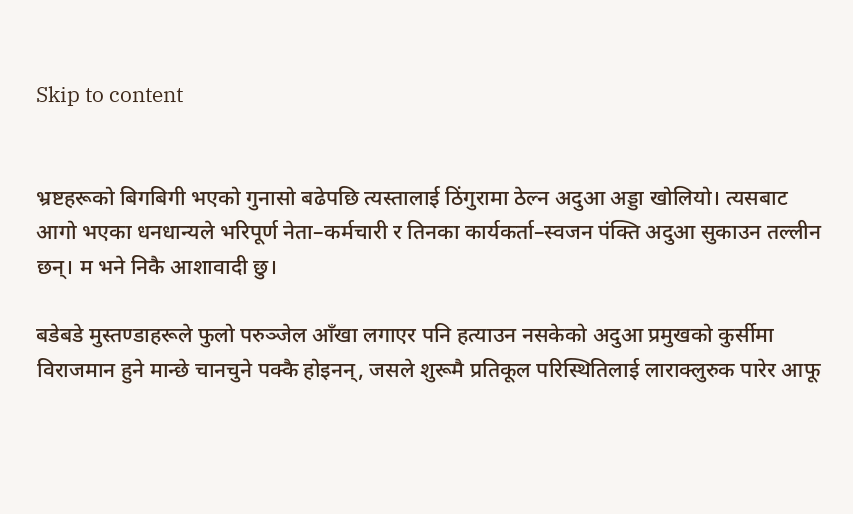Skip to content


भ्रष्टहरूको बिगबिगी भएको गुनासो बढेपछि त्यस्तालाई ठिंगुरामा ठेल्न अदुआ अड्डा खोलियो। त्यसबाट आगो भएका धनधान्यले भरिपूर्ण नेता–कर्मचारी र तिनका कार्यकर्ता–स्वजन पंक्ति अदुआ सुकाउन तल्लीन छन्। म भने निकै आशावादी छु।

बडेबडे मुस्तण्डाहरूले फुलो परुञ्जेल आँखा लगाएर पनि हत्याउन नसकेको अदुआ प्रमुखको कुर्सीमा विराजमान हुने मान्छे चानचुने पक्कै होइनन्, जसले शुरूमै प्रतिकूल परिस्थितिलाई लाराक्लुरुक पारेर आफू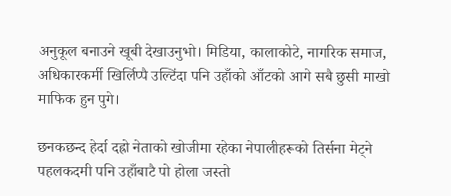अनुकूल बनाउने खूबी देखाउनुभो। मिडिया, कालाकोटे, नागरिक समाज, अधिकारकर्मी खिर्लिप्पै उल्टिंदा पनि उहाँको आँटको आगे सबै छुसी माखो माफिक हुन पुगे।

छनकछन्द हेर्दा दह्रो नेताको खोजीमा रहेका नेपालीहरूको तिर्सना मेट्ने पहलकदमी पनि उहाँबाटै पो होला जस्तो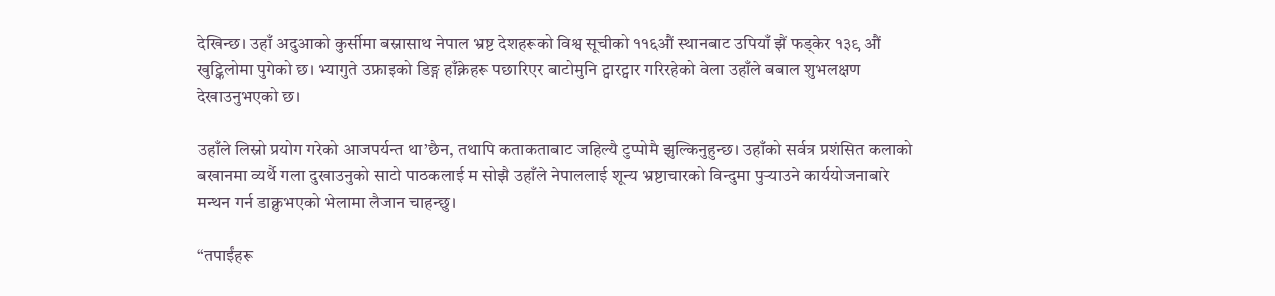देखिन्छ। उहाँ अदुआको कुर्सीमा बस्नासाथ नेपाल भ्रष्ट देशहरूको विश्व सूचीको ११६औं स्थानबाट उपियाँ झैं फड्केर १३९ औं खुट्किलोमा पुगेको छ। भ्यागुते उफ्राइको डिङ्ग हाँक्नेहरू पछारिएर बाटोमुनि ट्वारट्वार गरिरहेको वेला उहाँले बबाल शुभलक्षण देखाउनुभएको छ।

उहाँले लिस्नो प्रयोग गरेको आजपर्यन्त था’छैन, तथापि कताकताबाट जहिल्यै टुप्पोमै झुल्किनुहुन्छ। उहाँको सर्वत्र प्रशंसित कलाको बखानमा व्यर्थै गला दुखाउनुको साटो पाठकलाई म सोझै उहाँले नेपाललाई शून्य भ्रष्टाचारको विन्दुमा पुर्‍याउने कार्ययोजनाबारे मन्थन गर्न डाक्नुभएको भेलामा लैजान चाहन्छु।

“तपाईंहरू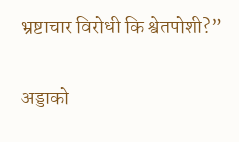भ्रष्टाचार विरोधी कि श्वेतपोशी?”

अड्डाको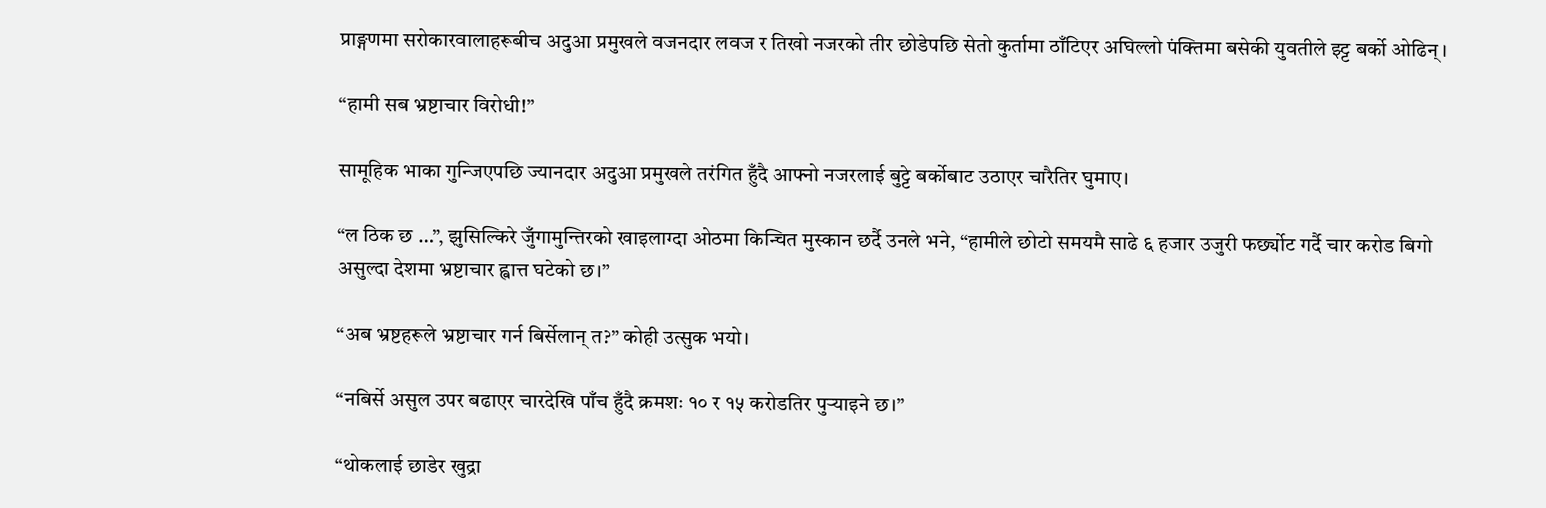प्राङ्गणमा सरोकारवालाहरूबीच अदुआ प्रमुखले वजनदार लवज र तिखो नजरको तीर छोडेपछि सेतो कुर्तामा ठाँटिएर अघिल्लो पंक्तिमा बसेकी युवतीले झ्ट्ट बर्को ओढिन्।

“हामी सब भ्रष्टाचार विरोधी!”

सामूहिक भाका गुन्जिएपछि ज्यानदार अदुआ प्रमुखले तरंगित हुँदै आफ्नो नजरलाई बुट्टे बर्कोबाट उठाएर चारैतिर घुमाए।

“ल ठिक छ …”, झुसिल्किरे जुँगामुन्तिरको खाइलाग्दा ओठमा किन्चित मुस्कान छर्दै उनले भने, “हामीले छोटो समयमै साढे ६ हजार उजुरी फर्छ्योट गर्दै चार करोड बिगो असुल्दा देशमा भ्रष्टाचार ह्वात्त घटेको छ।”

“अब भ्रष्टहरूले भ्रष्टाचार गर्न बिर्सेलान् त?” कोही उत्सुक भयो।

“नबिर्से असुल उपर बढाएर चारदेखि पाँच हुँदै क्रमशः १० र १५ करोडतिर पुर्‍याइने छ।”

“थोकलाई छाडेर खुद्रा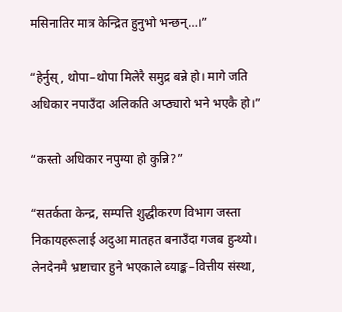मसिनातिर मात्र केन्द्रित हुनुभो भन्छन्…।”

“हेर्नुस्, थोपा–थोपा मिलेरै समुद्र बन्ने हो। मागे जति अधिकार नपाउँदा अलिकति अप्ठ्यारो भने भएकै हो।”

“कस्तो अधिकार नपुग्या हो कुन्नि?”

“सतर्कता केन्द्र, सम्पत्ति शुद्धीकरण विभाग जस्ता निकायहरूलाई अदुआ मातहत बनाउँदा गजब हुन्थ्यो। लेनदेनमै भ्रष्टाचार हुने भएकाले ब्याङ्क–वित्तीय संस्था,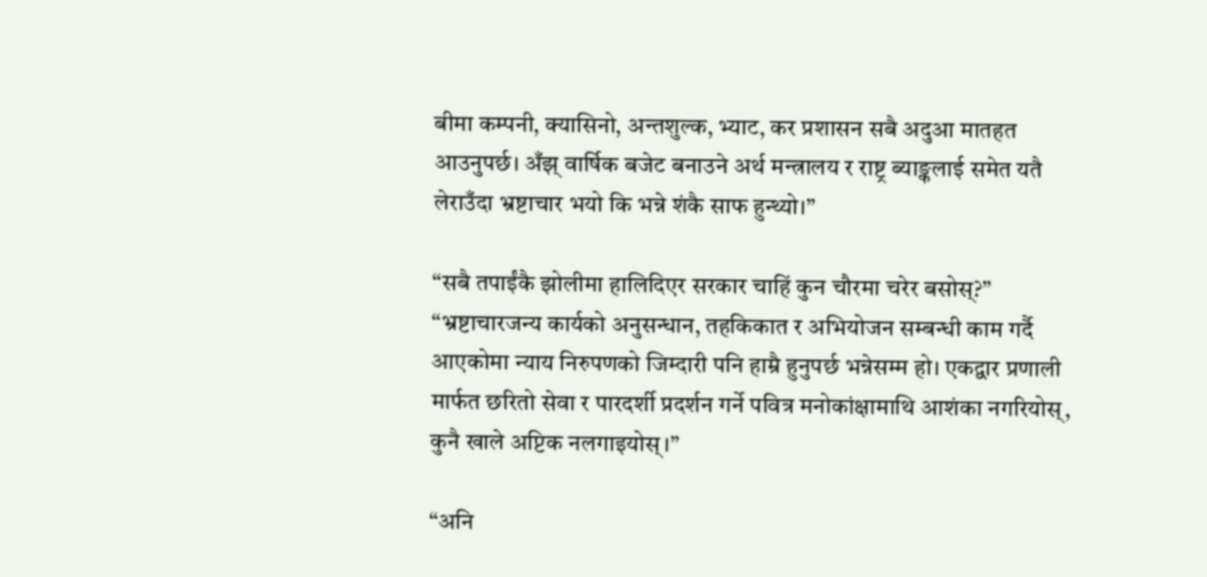बीमा कम्पनी, क्यासिनो, अन्तशुल्क, भ्याट, कर प्रशासन सबै अदुआ मातहत आउनुपर्छ। अँझ् वार्षिक बजेट बनाउने अर्थ मन्त्रालय र राष्ट्र ब्याङ्कलाई समेत यतै लेराउँदा भ्रष्टाचार भयो कि भन्ने शंकै साफ हुन्थ्यो।”

“सबै तपाईंकै झोलीमा हालिदिएर सरकार चाहिं कुन चौरमा चरेर बसोस्?”
“भ्रष्टाचारजन्य कार्यको अनुसन्धान, तहकिकात र अभियोजन सम्बन्धी काम गर्दै आएकोमा न्याय निरुपणको जिम्दारी पनि हाम्रै हुनुपर्छ भन्नेसम्म हो। एकद्वार प्रणाली मार्फत छरितो सेवा र पारदर्शी प्रदर्शन गर्ने पवित्र मनोकांक्षामाथि आशंका नगरियोस्, कुनै खाले अप्टिक नलगाइयोस्।”

“अनि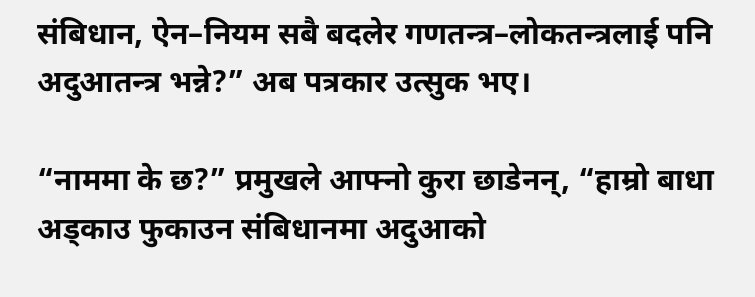संबिधान, ऐन–नियम सबै बदलेर गणतन्त्र–लोकतन्त्रलाई पनि अदुआतन्त्र भन्ने?” अब पत्रकार उत्सुक भए।

“नाममा के छ?” प्रमुखले आफ्नो कुरा छाडेनन्, “हाम्रो बाधा अड्काउ फुकाउन संबिधानमा अदुआको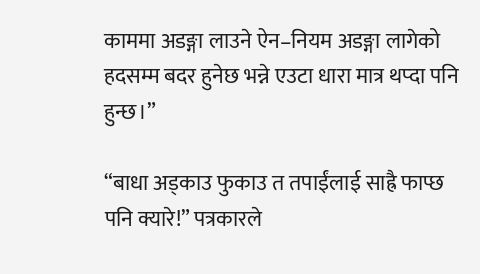काममा अडङ्गा लाउने ऐन–नियम अडङ्गा लागेको हदसम्म बदर हुनेछ भन्ने एउटा धारा मात्र थप्दा पनि हुन्छ।”

“बाधा अड्काउ फुकाउ त तपाईंलाई साह्रै फाप्छ पनि क्यारे!” पत्रकारले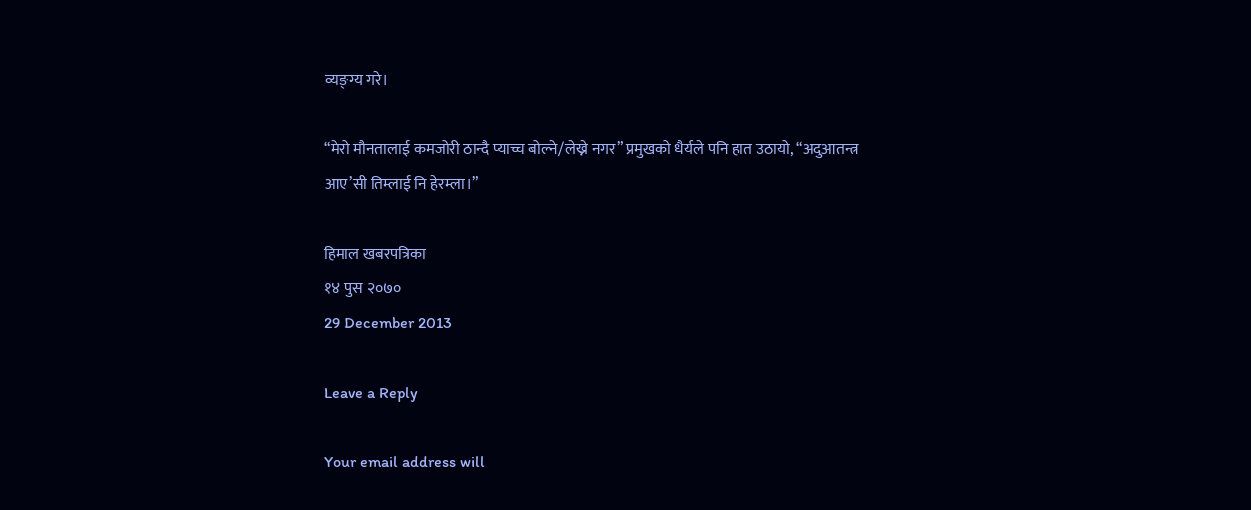व्यङ्ग्य गरे।

“मेरो मौनतालाई कमजोरी ठान्दै प्याच्च बोल्ने/लेख्ने नगर” प्रमुखको धैर्यले पनि हात उठायो, “अदुआतन्त्र आए’सी तिम्लाई नि हेरम्ला।”

हिमाल खबरपत्रिका
१४ पुस २०७०
29 December 2013

Leave a Reply

Your email address will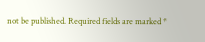not be published. Required fields are marked *